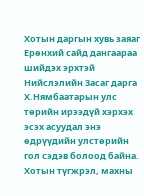Хотын даргын хувь заяаг Ерөнхий сайд дангаараа шийдэх эрхтэй
Нийслэлийн Засаг дарга Х.Нямбаатарын улс төрийн ирээдүй хэрхэх эсэх асуудал энэ өдрүүдийн улстөрийн гол сэдэв болоод байна. Хотын түгжрэл, махны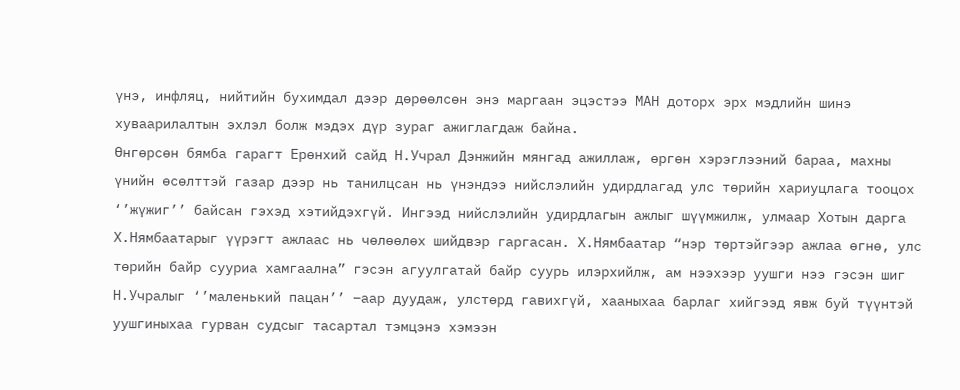үнэ, инфляц, нийтийн бухимдал дээр дөрөөлсөн энэ маргаан эцэстээ МАН доторх эрх мэдлийн шинэ хуваарилалтын эхлэл болж мэдэх дүр зураг ажиглагдаж байна.
Өнгөрсөн бямба гарагт Ерөнхий сайд Н.Учрал Дэнжийн мянгад ажиллаж, өргөн хэрэглээний бараа, махны үнийн өсөлттэй газар дээр нь танилцсан нь үнэндээ нийслэлийн удирдлагад улс төрийн хариуцлага тооцох ‘’жүжиг’’ байсан гэхэд хэтийдэхгүй. Ингээд нийслэлийн удирдлагын ажлыг шүүмжилж, улмаар Хотын дарга Х.Нямбаатарыг үүрэгт ажлаас нь чөлөөлөх шийдвэр гаргасан. Х.Нямбаатар “нэр төртэйгээр ажлаа өгнө, улс төрийн байр сууриа хамгаална” гэсэн агуулгатай байр суурь илэрхийлж, ам нээхээр уушги нээ гэсэн шиг Н.Учралыг ‘’маленький пацан’’ –аар дуудаж, улстөрд гавихгүй, хааныхаа барлаг хийгээд явж буй түүнтэй уушгиныхаа гурван судсыг тасартал тэмцэнэ хэмээн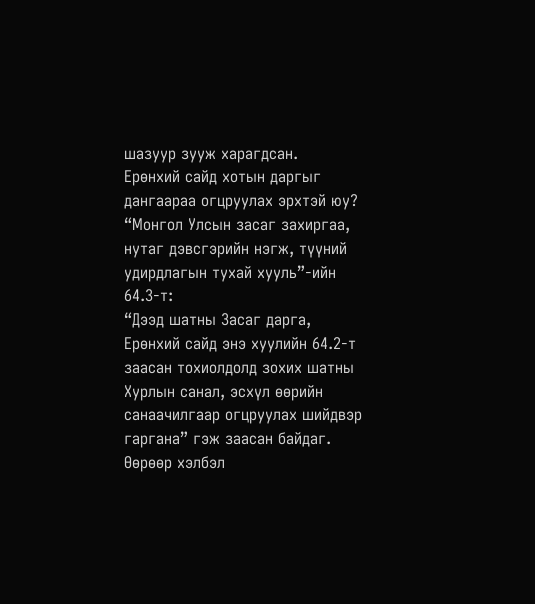шазуур зууж харагдсан.
Ерөнхий сайд хотын даргыг дангаараа огцруулах эрхтэй юу?
“Монгол Улсын засаг захиргаа, нутаг дэвсгэрийн нэгж, түүний удирдлагын тухай хууль”-ийн 64.3-т:
“Дээд шатны Засаг дарга, Ерөнхий сайд энэ хуулийн 64.2-т заасан тохиолдолд зохих шатны Хурлын санал, эсхүл өөрийн санаачилгаар огцруулах шийдвэр гаргана” гэж заасан байдаг.
Өөрөөр хэлбэл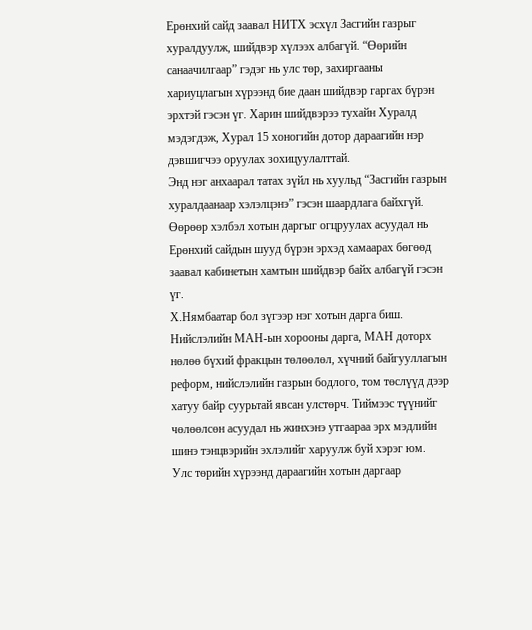Ерөнхий сайд заавал НИТХ эсхүл Засгийн газрыг хуралдуулж, шийдвэр хүлээх албагүй. “Өөрийн санаачилгаар” гэдэг нь улс төр, захиргааны хариуцлагын хүрээнд бие даан шийдвэр гаргах бүрэн эрхтэй гэсэн үг. Харин шийдвэрээ тухайн Хуралд мэдэгдэж, Хурал 15 хоногийн дотор дараагийн нэр дэвшигчээ оруулах зохицуулалттай.
Энд нэг анхаарал татах зүйл нь хуульд “Засгийн газрын хуралдаанаар хэлэлцэнэ” гэсэн шаардлага байхгүй. Өөрөөр хэлбэл хотын даргыг огцруулах асуудал нь Ерөнхий сайдын шууд бүрэн эрхэд хамаарах бөгөөд заавал кабинетын хамтын шийдвэр байх албагүй гэсэн үг.
Х.Нямбаатар бол зүгээр нэг хотын дарга биш. Нийслэлийн МАН-ын хорооны дарга, МАН доторх нөлөө бүхий фракцын төлөөлөл, хүчний байгууллагын реформ, нийслэлийн газрын бодлого, том төслүүд дээр хатуу байр суурьтай явсан улстөрч. Тиймээс түүнийг чөлөөлсөн асуудал нь жинхэнэ утгаараа эрх мэдлийн шинэ тэнцвэрийн эхлэлийг харуулж буй хэрэг юм.
Улс төрийн хүрээнд дараагийн хотын даргаар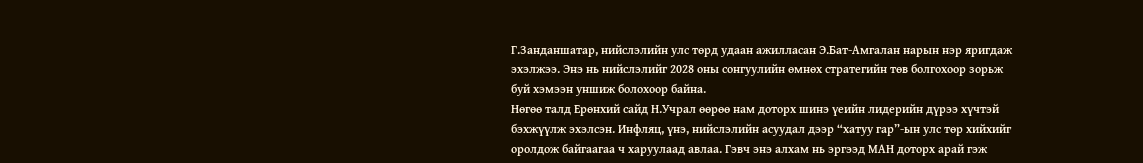Г.Занданшатар, нийслэлийн улс төрд удаан ажилласан Э.Бат-Амгалан нарын нэр яригдаж эхэлжээ. Энэ нь нийслэлийг 2028 оны сонгуулийн өмнөх стратегийн төв болгохоор зорьж буй хэмээн уншиж болохоор байна.
Нөгөө талд Ерөнхий сайд Н.Учрал өөрөө нам доторх шинэ үеийн лидерийн дүрээ хүчтэй бэхжүүлж эхэлсэн. Инфляц, үнэ, нийслэлийн асуудал дээр “хатуу гар”-ын улс төр хийхийг оролдож байгаагаа ч харуулаад авлаа. Гэвч энэ алхам нь эргээд МАН доторх арай гэж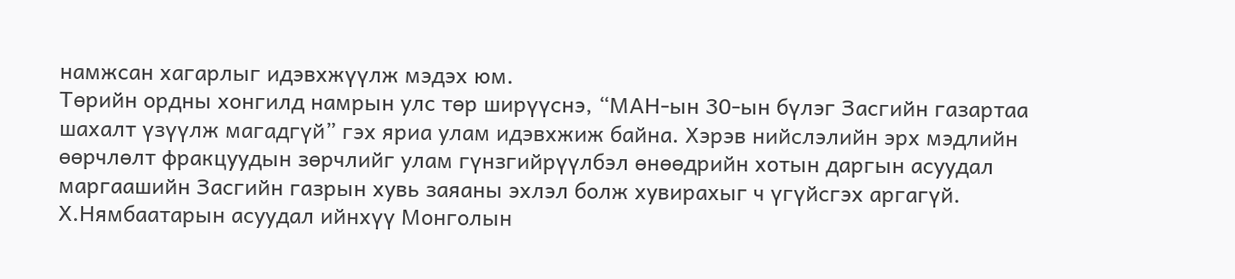намжсан хагарлыг идэвхжүүлж мэдэх юм.
Төрийн ордны хонгилд намрын улс төр ширүүснэ, “МАН-ын 30-ын бүлэг Засгийн газартаа шахалт үзүүлж магадгүй” гэх яриа улам идэвхжиж байна. Хэрэв нийслэлийн эрх мэдлийн өөрчлөлт фракцуудын зөрчлийг улам гүнзгийрүүлбэл өнөөдрийн хотын даргын асуудал маргаашийн Засгийн газрын хувь заяаны эхлэл болж хувирахыг ч үгүйсгэх аргагүй.
Х.Нямбаатарын асуудал ийнхүү Монголын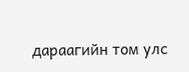дараагийн том улс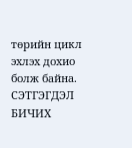төрийн цикл эхлэх дохио болж байна.
СЭТГЭГДЭЛ БИЧИХ